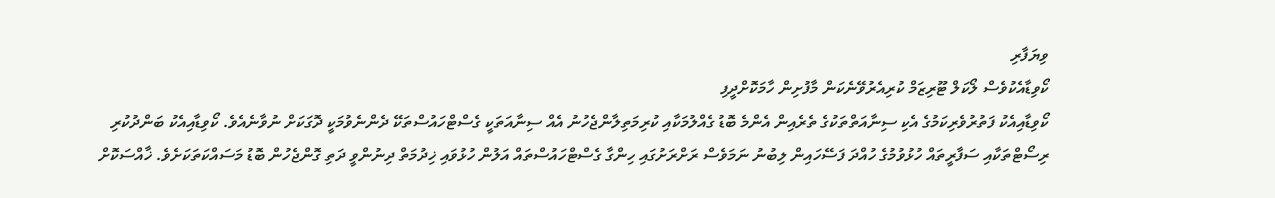ވިޔަފާރި
ކޯވިޑާއެކުވެސް ލޯކަލް ޓޫރިޒަމް ކުރިއެރުވޭނެކަން މާފުށިން ހާމަކޮށްދީފި
ކޯވިޑާއިއެކު ފަތުރުވެރިކަމުގެ އެކި ސިނާއަތްތަކުގެ ތެރެއިން އެންމެ ބޮޑު ގެއްލުމަކާއި ކުރިމަތިލާންޖެހުނު އެއް ސިނާއަތަކީ ގެސްޓްހައުސްތަކޭ ދެންނެވުމަކީ ދޮގަކަށް ނުވާނެއެވެ. ކޯވިޑާއިއެކު ބަންދުކުރި ރިސޯޓްތަކާއި ސަފާރީތައް ހުޅުވުމުގެ ހުއްދަ ފަސޭހައިން ލިބުނު ނަމަވެސް ރަށްރަށުގައި ހިންގާ ގެސްޓްހައުސްތައް އަލުން ހުޅުވައި ޚިދުމަތް ދިނުންވީ ދަތި ގޮންޖެހުން ބޮޑު މަސައްކަތަކަށެވެ. ޚާއްސަކޮށް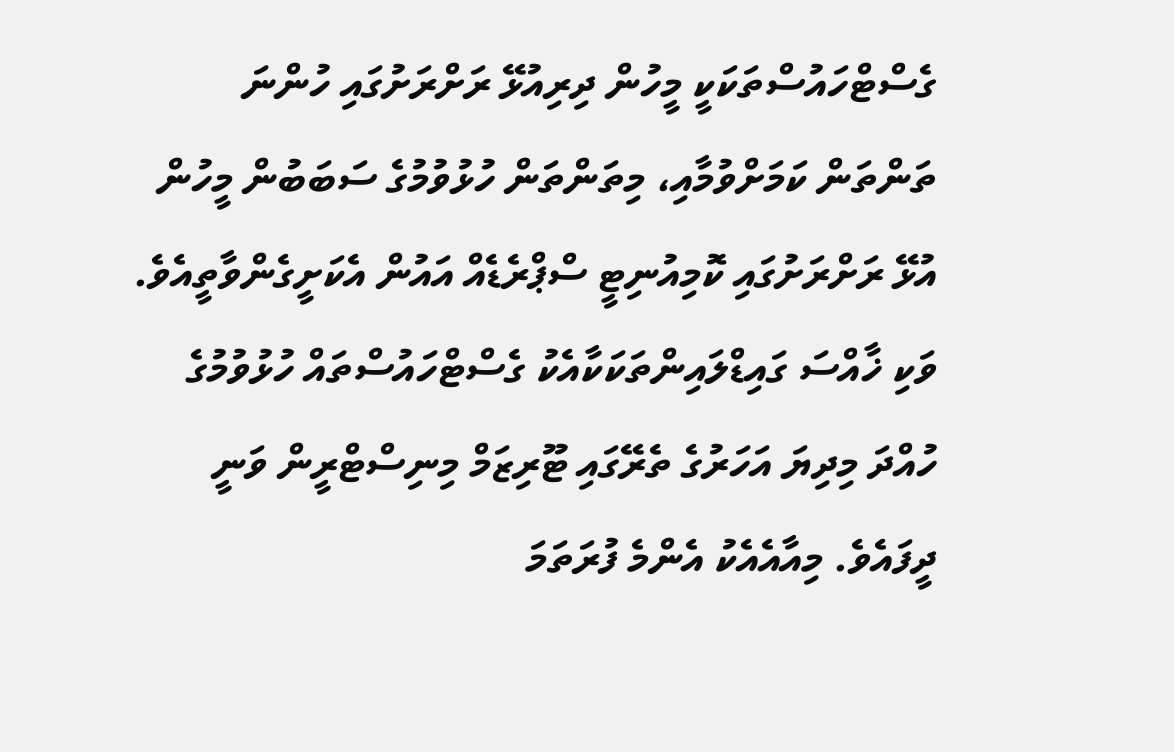ގެސްޓްހައުސްތަކަކީ މީހުން ދިރިއުޅޭ ރަށްރަށުގައި ހުންނަ ތަންތަން ކަމަށްވުމާއި، މިތަންތަން ހުޅުވުމުގެ ސަބަބުން މީހުން އުޅޭ ރަށްރަށުގައި ކޮމިއުނިޓީ ސްޕްރެޑެއް އައުން އެކަށީގެންވާތީއެވެ.
ވަކި ޚާއްސަ ގައިޑްލައިންތަކަކާއެކު ގެސްޓްހައުސްތައް ހުޅުވުމުގެ ހުއްދަ މިދިޔަ އަހަރުގެ ތެރޭގައި ޓޫރިޒަމް މިނިސްޓްރީން ވަނީ ދީފައެވެ. މިއާއެއެކު އެންމެ ފުރަތަމަ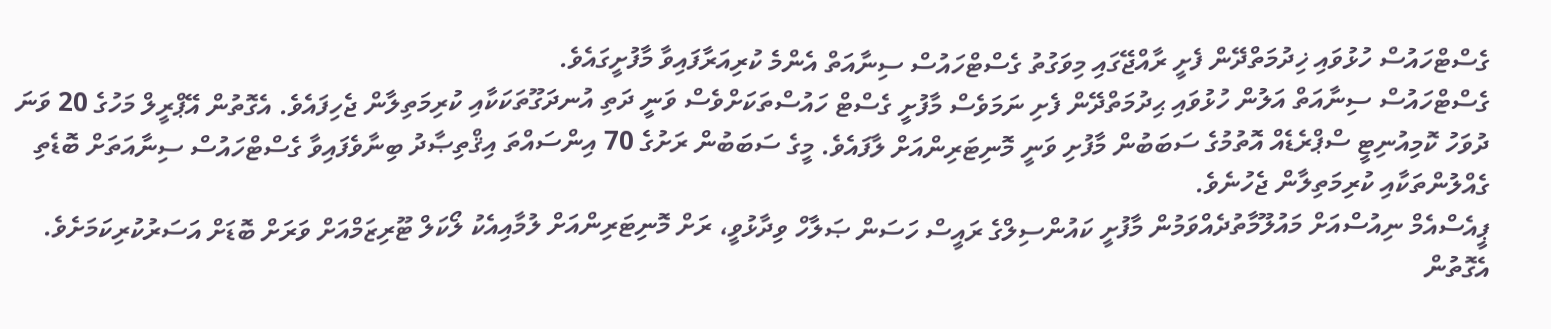ގެސްޓްހައުސް ހުޅުވައި ޚިދުމަތްދޭން ފެށީ ރާއްޖޭގައި މިވަގުތު ގެސްޓްހައުސް ސިނާއަތް އެންމެ ކުރިއަރާފައިވާ މާފުށީގައެވެ.
ގެސްޓްހައުސް ސިނާއަތް އަލުން ހުޅުވައި ޙިދުމަތްދޭން ފެށި ނަމަވެސް މާފުށީ ގެސްޓް ހައުސްތަކަށްވެސް ވަނީ ދަތި އުނދަގޫތަކަކާއި ކުރިމަތިލާން ޖެހިފައެވެ. އެގޮތުން އޭޕްރީލް މަހުގެ 20 ވަނަ ދުވަހު ކޮމިއުނިޓީ ސްޕްރެޑެއް އޮތުމުގެ ސަބަބުން މާފުށި ވަނީ މޮނިޓަރިންއަށް ލާފައެވެ. މީގެ ސަބަބުން ރަށުގެ 70 އިންސައްތަ އިޤްތިޞާދު ބިނާވެފައިވާ ގެސްޓްހައުސް ސިނާއަތަށް ބޮޑެތި ގެއްލުންތަކާއި ކުރިމަތިލާން ޖެހުނެވެ.
ޕީއެސްއެމް ނިއުސްއަށް މައުލޫމާތުދެއްވަމުން މާފުށީ ކައުންސިލްގެ ރައީސް ހަސަން ޞަލާހް ވިދާޅުވީ، ރަށް މޮނިޓަރިންއަށް ލުމާއިއެކު ލޯކަލް ޓޫރިޒަމްއަށް ވަރަށް ބޮޑަށް އަސަރުކުރިކަމަށެވެ. އެގޮތުން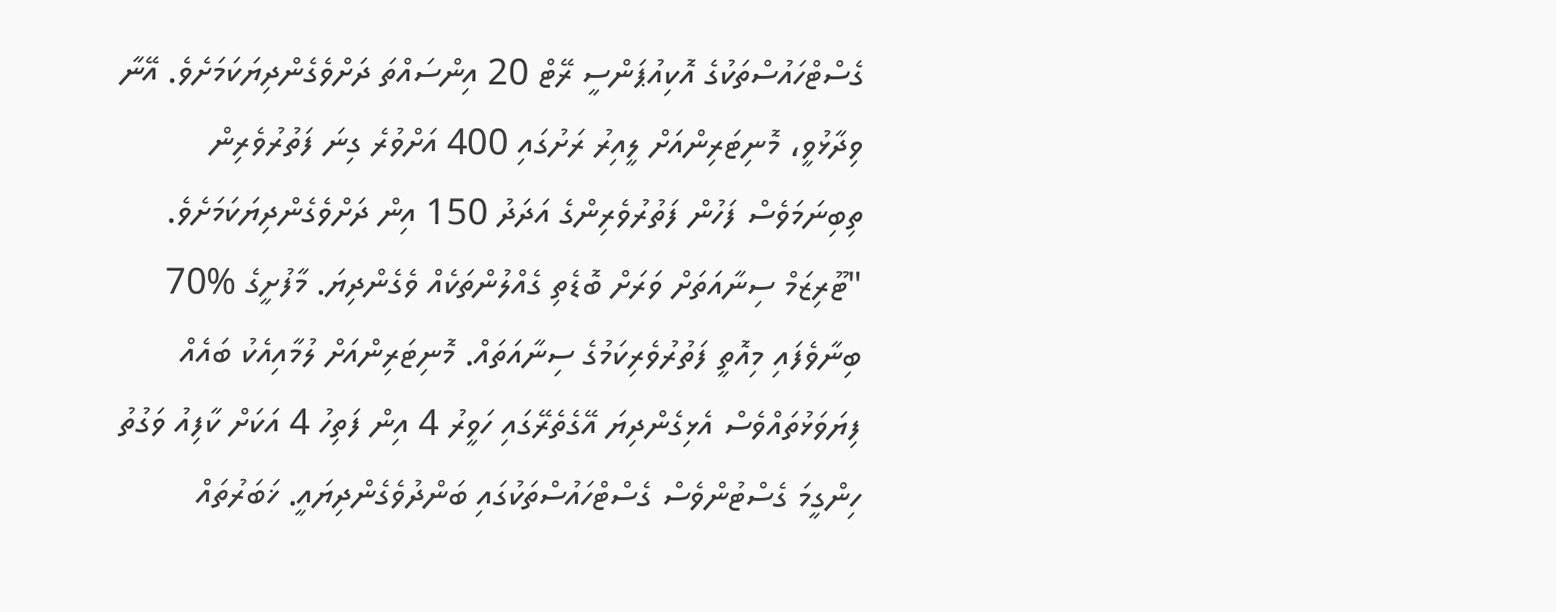ގެސްޓްހައުސްތަކުގެ އޮކިއުޕަންސީ ރޭޓް 20 އިންސައްތަ ދަށްވެގެންދިޔަކަމަށެވެ. އޭނާ ވިދާޅުވީ، މޮނިޓަރިންއަށް ލީއިރު ރަށުގައި 400 އަށްވުރެ ގިނަ ފަތުރުވެރިން ތިބިނަމަވެސް ފަހުން ފަތުރުވެރިންގެ އަދަދު 150 އިން ދަށްވެގެންދިޔަކަމަށެވެ.
"ޓޫރިޒަމް ސިނާއަތަށް ވަރަށް ބޮޑެތި ގެއްލުންތަކެއް ވެގެންދިޔަ. މާފުށީގެ %70 ބިނާވެފައި މިއޮތީ ފަތުރުވެރިކަމުގެ ސިނާއަތައް. މޮނިޓަރިންއަށް ލުމާއިއެކު ބައެއް ފިޔަވަޅުތައްވެސް އެޅިގެންދިޔަ އޭގެތެރޭގައި ހަވީރު 4 އިން ފަތިހު 4 އަކަށް ކާފިއު ވަގުތު ހިންގީމަ ގެސްޓުންވެސް ގެސްޓްހައުސްތަކުގައި ބަންދުވެގެންދިޔައީ. ޚަބަރުތައް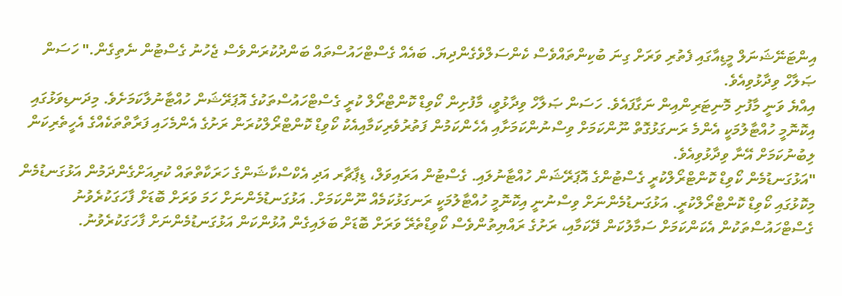އިންޓަނޭޝަނަލް މީޑިއާގައި ފެތުރި ވަރަށް ގިނަ ބުކިންތައްވެސް ކެންސަލްވެގެންދިޔަ. ބައެއް ގެސްޓްހައުސްތައް ބަންދުކުރަންވެސް ޖެހުނު ގެސްޓުން ނެތިގެން." ހަސަން ޞަލާހް ވިދާޅުވިއެވެ.
އިއްޔެ ވަނީ މާފުށި މޮނިޓަރިންއިން ނަގާފައެވެ. ހަސަން ޞަލާހް ވިދާޅުވީ، މާފުށިން ކޯވިޑް ކޮންޓްރޯލް ކުރީ ގެސްޓްހައުސްތަކުގެ އޮޕަރޭޝަން ހުއްޓާނުލާކަމަށެވެ. މިދަނޑިވަޅުގައި އިކޮނޮމީ ހުއްޓާލުމަކީ އެންމެ ރަނގަޅުގޮތް ނޫންކަމަށް ވިސްނުންކަމަށާއި އެހެންކަމުން ފަތުރުވެރިކަމާއިއެކު ކޯވިޑް ކޮންޓްރޯލްކުރަން ރަށުގެ އެންމެހައި ފަރާތްތަކެއްގެ އެހީތެރިކަން ލިބުނުކަމަށް އޭނާ ވިދާޅުވިއެވެ.
"އަޅުގަނޑުމެން ކޯވިޑް ކޮންޓްރޯލްކުރީ ގެސްޓުންގެ އޮޕަރޭޝަން ހުއްޓާނުލައި. ގެސްޓުން އަރައިވަލް، ޑިޕާޗާރ އަދި އެކްސްކާޝަންގެ ހަރަކާތްތައް ކުރިއަށްގެންދަމުން އަޅުގަނޑުމެން މިކޮޅުގައި ކޯވިޑް ކޮންޓްރޯލްކުރީ. އަޅުގަނޑުމެންނަށް ވިސްނުނީ އިކޮނޮމީ ހުއްޓާލުމަކީ ރަނގަޅުކަމެއް ނޫންކަމަށް. އަޅުގަނޑުމެންނަށް ހަމަ ވަރަށް ބޮޑަށް ފާހަގަކުރެވުނު ގެސްޓްހައުސްތަކުން އެކަންކަމަށް ސަމާލުކަން ދޭކަމާއި، ރަށުގެ ރައްޔިތުންވެސް ކޯވިޑްތެރޭ ވަރަށް ބޮޑަށް ބަލައިގެން އުޅުންކަން އަޅުގަނޑުމެންނަށް ފާހަގަކުރެވުނު.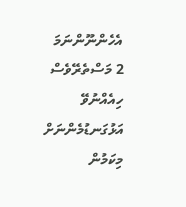އެހެންނޫންނަމަ 2 މަސްތެރޭވެސް ހިއެއްނުވޭ އަޅުގަނޑުމެންނަށް މިކަމުން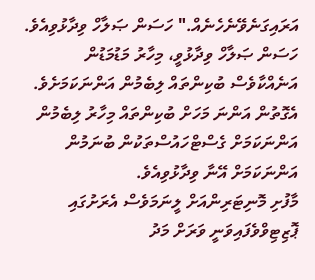އަރައިގަނެވޭނެހެނެއް." ހަސަން ޞަލާހް ވިދާޅުވިއެވެ.
ހަސަން ޞަލާހް ވިދާޅުވީ، މިހާރު މަޑުމަޑުން އަނެއްކާވެސް ބުކިންތައް ލިބެމުން އަންނަކަމަށެވެ. އެގޮތުން އަންނަ މަހަށް ބުކިންތައް މިހާރު ލިބެމުން އަންނަކަމަށް ގެސްޓްހައުސްތަކުން ބުނަމުން އަންނަކަމަށް އޭނާ ވިދާޅުވިއެވެ.
މާފުށި މޮނިޓަރިންއަށް ލީނަމަވެސް އެރަށުގައި ޕޮޒިޓިވްވެފައިވަނީ ވަރަށް މަދު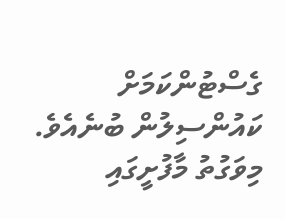ގެސްޓުންކަމަށް ކައުންސިލުން ބުނެއެވެ. މިވަގުތު މާފުށީގައި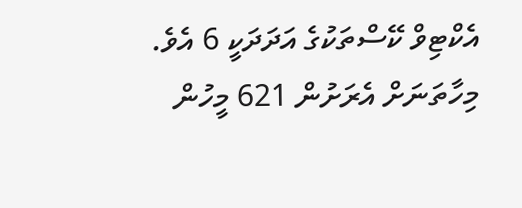އެކްޓިވް ކޭސްތަކުގެ އަދަދަކީ 6 އެވެ. މިހާތަނަށް އެރަށުން 621 މީހުން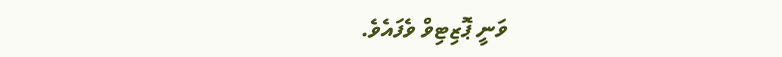ވަނީ ޕޮޒިޓިވް ވެފައެވެ.